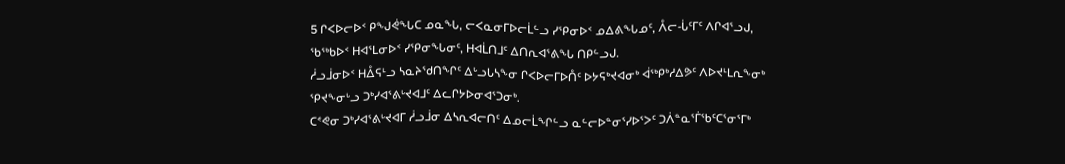5 ᒋᐸᐅᓕᐅᑉ ᑭᖑᕚᖓᑕ ᓄᓇᖓ, ᓕᐸᓇᓂᒥᐅᓕᒫᓪᓗ ᓯᕿᓂᐅᑉ ᓄᐃᕕᖓᓄᑦ, ᐰᓕ-ᒑᑦᒥᑦ ᐱᒋᐊᕐᓗᒍ, ᖃᖅᑲᐅᑉ ᕼᐊᕐᒪᓂᐅᑉ ᓯᕿᓂᖓᓂᑦ, ᕼᐊᒫᑎᒧᑦ ᐃᑎᕆᐊᕐᕕᖓ ᑎᑭᓪᓗᒍ.
ᓲᓗᒨᓂᐅᑉ ᕼᐂᕋᒻᓗ ᓴᓇᔨᖁᑎᖏᑦ ᐃᒡᓗᒐᓴᖕᓂ ᒋᐸᐅᓕᒥᐅᑍᑦ ᐅᔭᕋᒃᔪᐊᓂᒃ ᐋᖅᑭᒃᓱᐃᕗᑦ ᐱᐅᔪᒻᒪᕆᖕᓂᒃ ᕿᔪᖕᓂᒡᓗ ᑐᒃᓯᐊᕐᕕᒡᔪᐊᒧᑦ ᐃᓚᒋᔭᐅᓂᐊᕐᑐᓂᒃ.
ᑕᕝᕙᓂ ᑐᒃᓯᐊᕐᕕᒡᔪᐊᒥ ᓲᓗᒨᓂ ᐃᓴᕆᐊᓕᑎᑦ ᐃᓄᓕᒫᖏᓪᓗ ᓇᓪᓕᐅᓐᓂᕐᓯᐅᕐᐳᑦ ᑐᐲᓐᓇᕐᒦᖃᑦᑕᕐᓂᕐᒥᒃ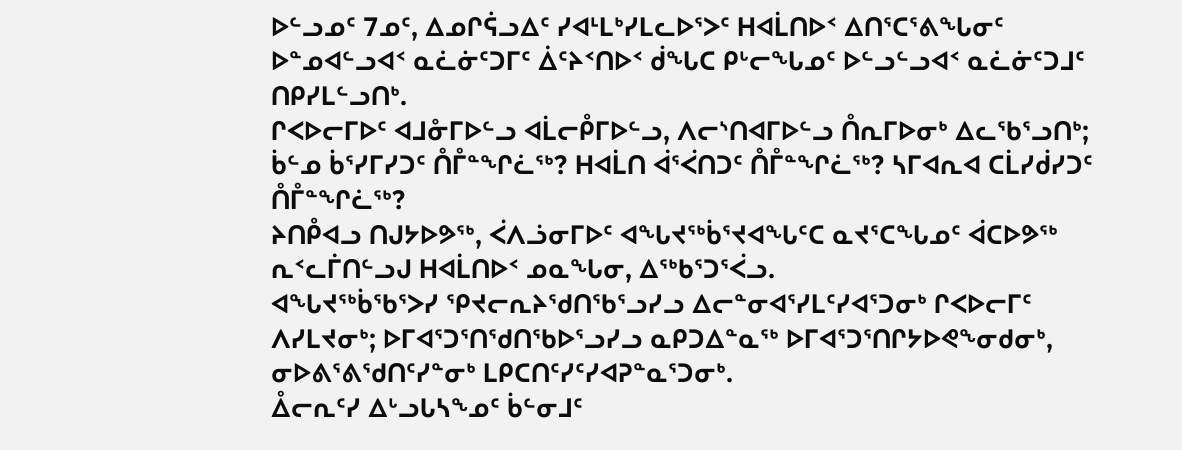ᐅᓪᓗᓄᑦ 7ᓄᑦ, ᐃᓄᒋᕌᓗᐃᑦ ᓯᐊᒻᒪᒃᓯᒪᓚᐅᕐᐳᑦ ᕼᐊᒫᑎᐅᑉ ᐃᑎᕐᑕᕐᕕᖓᓂᑦ ᐅᓐᓄᐊᓪᓗᐊᑉ ᓇᓛᓃᑦᑐᒥᑦ ᐄᑦᔨᑉᑎᐅᑉ ᑰᖓᑕ ᑭᒡᓕᖓᓄᑦ ᐅᓪᓗᓪᓗᐊᑉ ᓇᓛᓃᑦᑐᒧᑦ ᑎᑭᓯᒪᓪᓗᑎᒃ.
ᒋᐸᐅᓕᒥᐅᑦ ᐊᒧᓁᒥᐅᓪᓗ ᐊᒫᓕᑬᒥᐅᓪᓗ, ᐱᓕᔅᑎᐊᒥᐅᓪᓗ ᑍᕆᒥᐅᓂᒃ ᐃᓚᖃᕐᓗᑎᒃ;
ᑳᓪᓄ ᑳᕐᓯᒥᓯᑐᑦ ᑍᒤᓐᖏᓛᖅ? ᕼᐊᒫᑎ ᐋᕐᐹᑎᑐᑦ ᑍᒤᓐᖏᓛᖅ? ᓴᒥᐊᕆᐊ ᑕᒫᓯᑰᓯᑐᑦ ᑍᒤᓐᖏᓛᖅ?
ᔨᑎᑬᐊᓗ ᑎᒍᔭᐅᕗᖅ, ᐹᐱᓘᓂᒥᐅᑦ ᐊᖓᔪᖅᑳᕐᔪᐊᖓᑦᑕ ᓇᔪᕐᑕᖓᓄᑦ ᐋᑕᐅᕗᖅ ᕆᑉᓚᒦᑎᓪᓗᒍ ᕼᐊᒫᑎᐅᑉ ᓄᓇᖓᓂ, ᐃᖅᑲᕐᑐᕐᐹᓗ.
ᐊᖓᔪᖅᑳᖃᕐᐳᓯ ᕿᔪᓕᕆᔨᖁᑎᖃᕐᓗᓯᓗ ᐃᓕᓐᓂᐊᕐᓯᒪᑦᓯᐊᕐᑐᓂᒃ ᒋᐸᐅᓕᒥᑦ ᐱᓯᒪᔪᓂᒃ; ᐅᒥᐊᕐᑐᕐᑎᖁᑎᖃᐅᕐᓗᓯᓗ ᓇᑭᑐᐃᓐᓇᖅ ᐅᒥᐊᕐᑐᕐᑎᒋᔭᐅᕙᖕᓂᑯᓂᒃ, ᓂᐅᕕᕐᕕᖁᑎᑦᓯᓐᓂᒃ ᒪᑭᑕᑎᑦᓯᑦᓯᐊᕈᓐᓇᕐᑐᓂᒃ.
ᐂᓕᕆᑦᓯ ᐃᒡᓗᒐᓴᖕᓄᑦ ᑳᓪᓂᒧᑦ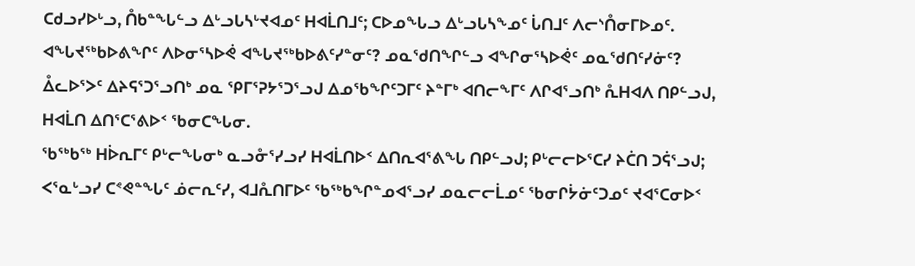ᑕᑯᓗᓯᐅᒡᓗ, ᑍᑲᓐᖓᓪᓗ ᐃᒡᓗᒐᓴᒡᔪᐊᓄᑦ ᕼᐊᒫᑎᒧᑦ; ᑕᐅᓄᖓᓗ ᐃᒡᓗᒐᓴᖕᓄᑦ ᒑᑎᒧᑦ ᐱᓕᔅᑍᓂᒥᐅᓄᑦ. ᐊᖓᔪᖅᑲᐅᕕᖏᑦ ᐱᐅᓂᕐᓴᐅᕚ ᐊᖓᔪᖅᑲᐅᕕᑦᓯᓐᓂᑦ? ᓄᓇᖁᑎᖏᓪᓗ ᐊᖏᓂᕐᓴᐅᕚᑦ ᓄᓇᖁᑎᑦᓯᓃᑦ?
ᐂᓚᐅᕐᐳᑦ ᐃᔨᕋᕐᑐᕐᓗᑎᒃ ᓄᓇ ᕿᒥᕐᕈᔭᕐᑐᕐᓗᒍ ᐃᓄᖃᖏᑦᑐᒥᑦ ᔨᓐᒥᒃ ᐊᑎᓕᖕᒥᑦ ᐱᒋᐊᕐᓗᑎᒃ ᕅᕼᐊᐱ ᑎᑭᓪᓗᒍ, ᕼᐊᒫᑎ ᐃᑎᕐᑕᕐᕕᐅᑉ ᖃᓂᑕᖓᓂ.
ᖃᖅᑲᖅ ᕼᐆᕆᒥᑦ ᑭᒡᓕᖓᓂᒃ ᓇᓗᓁᕐᓯᓗᓯ ᕼᐊᒫᑎᐅᑉ ᐃᑎᕆᐊᕐᕕᖓ ᑎᑭᓪᓗᒍ; ᑭᒡᓕᓕᐅᕐᑕᓯ ᔨᑖᑎ ᑐᕌᕐᓗᒍ;
ᐸᕐᓇᒡᓗᓯ ᑕᕝᕙᓐᖓᑦ ᓅᓕᕆᑦᓯ, ᐊᒧᕅᑎᒥᐅᑦ ᖃᖅᑲᖏᓐᓄᐊᕐᓗᓯ ᓄᓇᓕᓕᒫᓄᑦ ᖃᓂᒋᔮᓃᑦᑐᓄᑦ ᔪᐊᕐᑕᓂᐅᑉ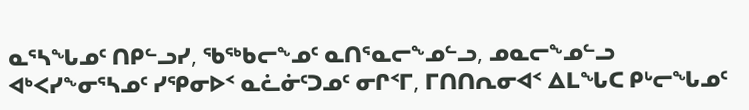ᓇᕐᓴᖓᓄᑦ ᑎᑭᓪᓗᓯ, ᖃᖅᑲᓕᖕᓄᑦ ᓇᑎᕐᓇᓕᖕᓄᓪᓗ, ᓄᓇᓕᖕᓄᓪᓗ ᐊᒃᐸᓯᖕᓂᕐᓴᓄᑦ ᓯᕿᓂᐅᑉ ᓇᓛᓃᑦᑐᓄᑦ ᓂᒋᑉᒥ, ᒥᑎᑎᕆᓂᐊᑉ ᐃᒪᖓᑕ ᑭᒡᓕᖓᓄᑦ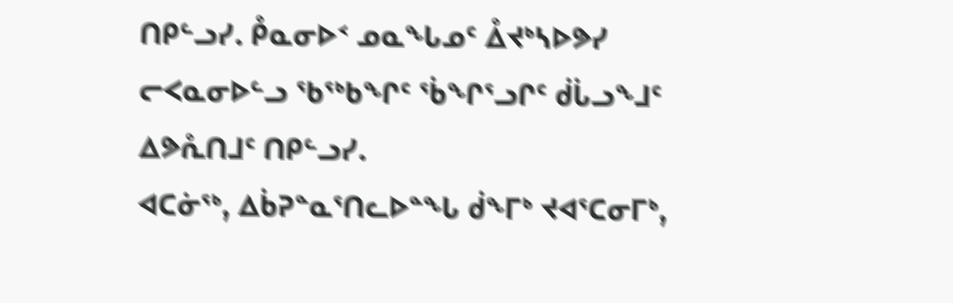ᑎᑭᓪᓗᓯ. ᑬᓇᓂᐅᑉ ᓄᓇᖓᓄᑦ ᐂᔪᒃᓴᐅᕗᓯ ᓕᐸᓇᓂᐅᓪᓗ ᖃᖅᑲᖏᑦ ᖄᖏᕐᓗᒋᑦ ᑰᒑᓗᖕᒧᑦ ᐃᕗᕅᑎᒧᑦ ᑎᑭᓪᓗᓯ.
ᐊᑕᓃᖅ, ᐃᑳᕈᓐᓇᕐᑎᓚᐅᓐᖓ ᑰᖕᒥᒃ ᔪᐊᕐᑕᓂᒥᒃ,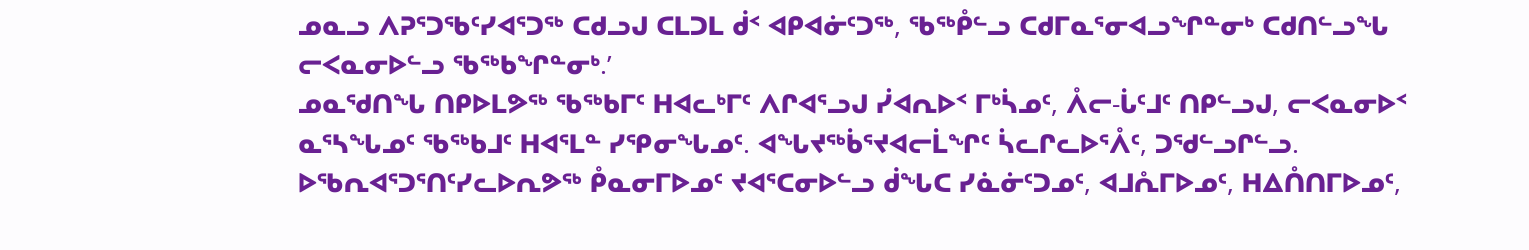ᓄᓇᓗ ᐱᕈᕐᑐᖃᑦᓯᐊᕐᑐᖅ ᑕᑯᓗᒍ ᑕᒪᑐᒪ ᑰᑉ ᐊᑭᐊᓃᑦᑐᖅ, ᖃᖅᑬᓪᓗ ᑕᑯᒥᓇᕐᓂᐊᓗᖏᓐᓂᒃ ᑕᑯᑎᓪᓗᖓ ᓕᐸᓇᓂᐅᓪᓗ ᖃᖅᑲᖏᓐᓂᒃ.’
ᓄᓇᖁᑎᖓ ᑎᑭᐅᒪᕗᖅ ᖃᖅᑲᒥᑦ ᕼᐊᓚᒃᒥᑦ ᐱᒋᐊᕐᓗᒍ ᓰᐊᕆᐅᑉ ᒥᒃᓵᓄᑦ, ᐰᓕ-ᒑᑦᒧᑦ ᑎᑭᓪᓗᒍ, ᓕᐸᓇᓂᐅᑉ ᓇᕐᓴᖓᓄᑦ ᖃᖅᑲᒧᑦ ᕼᐊᕐᒪᓐ ᓯᕿᓂᖓᓄᑦ. ᐊᖓᔪᖅᑳᕐᔪᐊᓕᒫᖏᑦ ᓵᓚᒋᓚᐅᕐᐰᑦ, ᑐᖁᓪᓗᒋᓪᓗ.
ᐅᖃᕆᐊᕐᑐᕐᑎᑦᓯᓚᐅᕆᕗᖅ ᑬᓇᓂᒥᐅᓄᑦ ᔪᐊᕐᑕᓂᐅᓪᓗ ᑰᖓᑕ ᓯᓈᓃᑦᑐᓄᑦ, ᐊᒧᕅᒥᐅᓄᑦ, ᕼᐃᑍᑎᒥᐅᓄᑦ,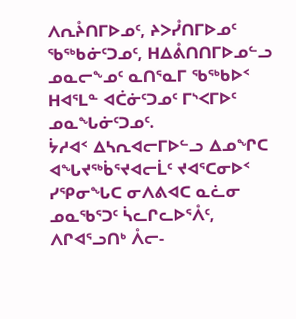ᐱᕆᔧᑎᒥᐅᓄᑦ, ᔨᐳᓮᑎᒥᐅᓄᑦ ᖃᖅᑲᓃᑦᑐᓄᑦ, ᕼᐃᕔᑎᑎᒥᐅᓄᓪᓗ ᓄᓇᓕᖕᓄᑦ ᓇᑎᕐᓇᒥ ᖃᖅᑲᐅᑉ ᕼᐊᕐᒪᓐ ᐊᑖᓃᑦᑐᓄᑦ ᒥᔅᐸᒥᐅᑦ ᓄᓇᖓᓃᑦᑐᓄᑦ.
ᔮᓱᐊᑉ ᐃᓴᕆᐊᓕᒥᐅᓪᓗ ᐃᓄᖏᑕ ᐊᖓᔪᖅᑳᕐᔪᐊᓕᒫᑦ ᔪᐊᕐᑕᓂᐅᑉ ᓯᕿᓂᖓᑕ ᓂᐱᕕᐊᑕ ᓇᓛᓂ ᓄᓇᖃᕐᑐᑦ ᓵᓚᒋᓚᐅᕐᐰᑦ, ᐱᒋᐊᕐᓗᑎᒃ ᐰᓕ-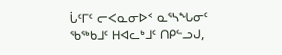ᒑᑦᒥᑦ ᓕᐸᓇᓂᐅᑉ ᓇᕐᓴᖓᓂᑦ ᖃᖅᑲᒧᑦ ᕼᐊᓚᒃᒧᑦ ᑎᑭᓪᓗᒍ,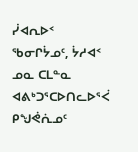ᓰᐊᕆᐅᑉ ᖃᓂᒋᔮᓄᑦ, ᔮᓱᐊᑉ ᓄᓇ ᑕᒪᓐᓇ ᐊᕕᒃᑐᕐᑕᐅᑎᓚᐅᕐᐹ ᑭᖑᕚᕇᓄᑦ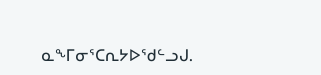ᓇᖕᒥᓂᕐᑕᕆᔭᐅᖁᓪᓗᒍ.